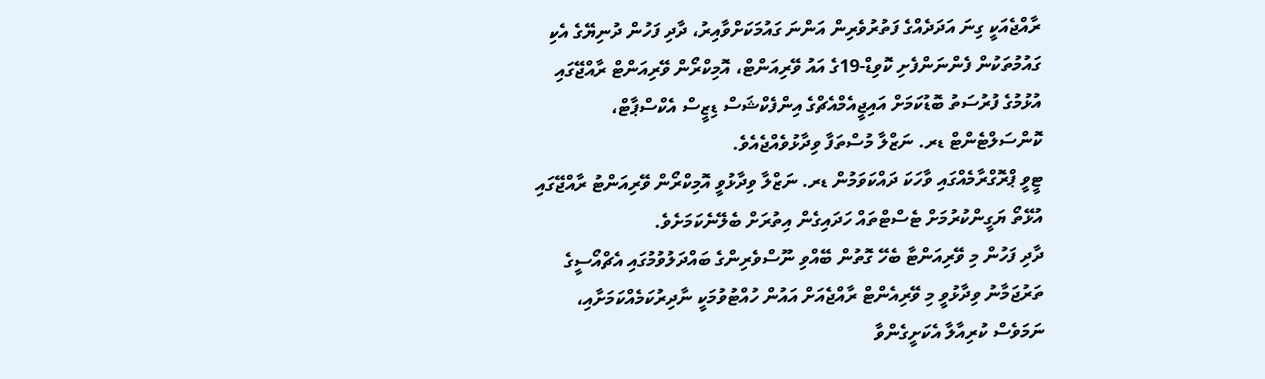ރާއްޖެއަކީ ގިނަ އަދަދެއްގެ ފަތުރުވެރިން އަންނަ ގައުމަކަށްވާއިރު، ދާދި ފަހުން ދުނިޔޭގެ އެކި ގައުމުތަކުން ފެންނަންފެށި ކޮވިޑް-19ގެ އައު ވޭރިއަންޓް، އޮމިކްރޯން ވޭރިއަންޓް ރާއްޖޭގައި އުޅުމުގެ ފުރުސަތު ބޮޑުކަމަށް އައިޖީއެމްއެޗްގެ އިންފެކްޝަސް ޑިޒީސް އެކްސްޕާޓް، ކޮންސަލްޓެންޓް ޑރ. ނަޒްލާ މުސްތަފާ ވިދާޅުވެއްޖެއެވެ.
ޓީވީ ޕްރޮގްރާމެއްގައި ވާހަކަ ދައްކަވަމުން ޑރ. ނަޒްލާ ވިދާޅުވީ އޮމިކްރޯން ވޭރިއަންޓު ރާއްޖޭގައި އުޅޭތޯ ޔަގީންކުރުމަށް ޓެސްޓްތައް ހަދައިގެން އިތުރަށް ބެލޭނެކަމަށެވެ.
ދާދި ފަހުން މި ވޭރިއަންޓާ ބެހޭ ގޮތުން ބޭއްވި ނޫސްވެރިންގެ ބައްދަލުވުމުގައި އެޗްއޯސީގެ ތަރުޖަމާނު ވިދާޅުވީ މި ވޭރިއެންޓް ރާއްޖެއަށް އައުން ހުއްޓުވުމަކީ ނާދިރުކަމެއްކަމަށާއި، ނަމަވެސް ކުރިއާލާ އެކަށީގެންވާ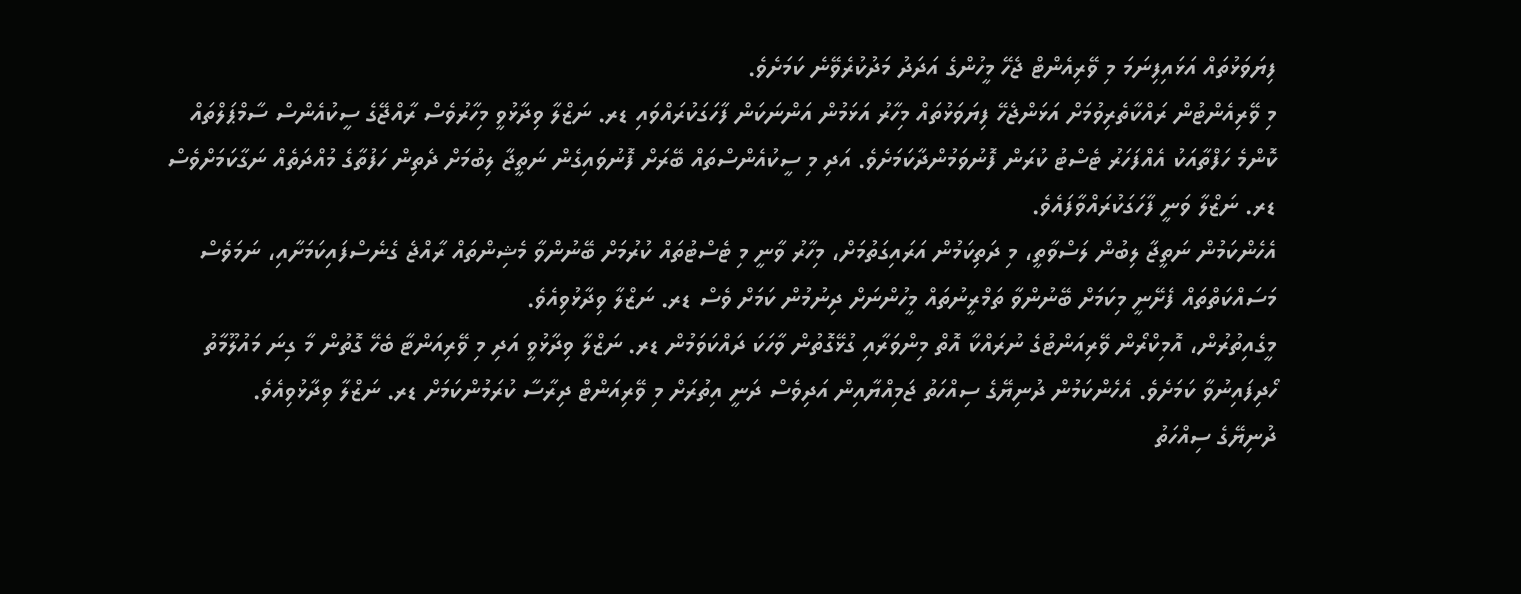ފިޔަވަޅުތައް އަޅައިފިނަމަ މި ވޭރިއެންޓް ޖެހޭ މީހުންގެ އަދަދު މަދުކުރެވޭނެ ކަމަށެވެ.
މި ވޭރިއެންޓުން ރައްކާތެރިވުމަށް އަޅަންޖެހޭ ފިޔަވަޅުތައް މިހާރު އަޅަމުން އަންނަކަން ފާހަގަކުރައްވައި ޑރ. ނަޒްލާ ވިދާޅުވީ މިހާރުވެސް ރާއްޖޭގެ ސީކުއެންސް ސާމްޕަލްތައް ކޮންމެ ހަފްތާއަކު އެއްފަހަރު ޓެސްޓު ކުރަން ފޮނުވަމުންދާކަމަށެވެ. އަދި މި ސީކުއެންސްތައް ބޭރަށް ފޮނުވައިގެން ނަތީޖާ ލިބުމަށް ދެތިން ހަފުތާގެ މުއްދަތެއް ނަގާކަމަށްވެސް ޑރ. ނަޒްލާ ވަނީ ފާހަގަކުރައްވާފައެވެ.
އެހެންކަމުން ނަތީޖާ ލިބުން ލަސްވާތީ، މި ދަތިކަމުން އަރައިގަތުމަށް، މިހާރު ވާނީ މި ޓެސްޓުތައް ކުރުމަށް ބޭނުންވާ މެޝިންތައް ރާއްޖެ ގެނެސްފައިކަމަށާއި، ނަމަވެސް މަސައްކަތްތައް ފެށޭނީ މިކަމަށް ބޭނުންވާ ތަމްރީނުތައް މީހުންނަށް ދިނުމުން ކަމަށް ވެސް ޑރ. ނަޒްލާ ވިދާޅުވިއެވެ.
މީގެއިތުރުން، އޮމިކްރޯން ވޭރިއަންޓުގެ ނުރައްކާ އޮތް މިންވަރާއި ގުޅޭގޮތުން ވާހަކަ ދައްކަވަމުން ޑރ. ނަޒްލާ ވިދާޅުވީ އަދި މި ވޭރިއަންޓާ ބެހޭ ގޮތުން މާ ގިނަ މައުލޫމާތު ހޯދިފައިނުވާ ކަމަށެވެ. އެހެންކަމުން ދުނިޔޭގެ ސިއްހަތު ޖަމިއްޔާއިން އަދިވެސް ދަނީ އިތުރަށް މި ވޭރިއަންޓް ދިރާސާ ކުރަމުންކަމަށް ޑރ. ނަޒްލާ ވިދާޅުވިއެވެ.
ދުނިޔޭގެ ސިއްހަތު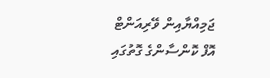ޖަމިއްޔާއިން ވޭރިއަންޓް އޮފް ކޮންސާންގެ ގޮތުގައި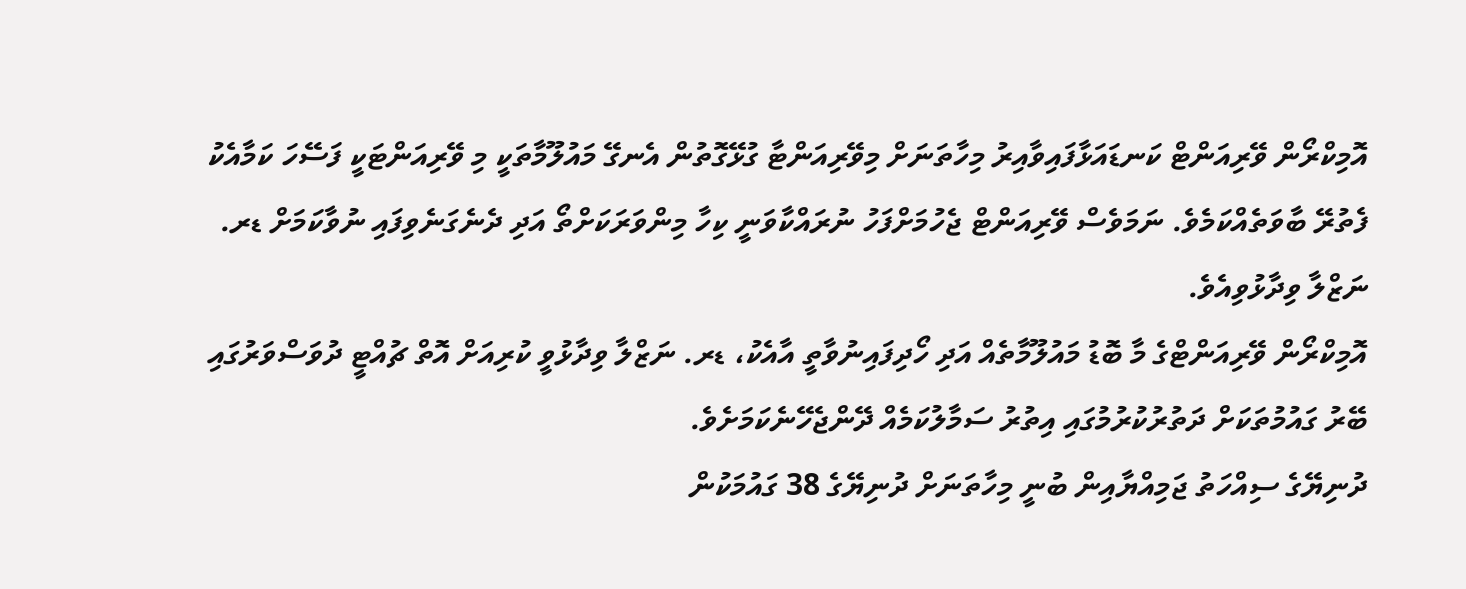އޮމިކްރޯން ވޭރިއަންޓް ކަނޑައަޅާފައިވާއިރު މިހާތަނަށް މިވޭރިއަންޓާ ގުޅޭގޮތުން އެނގޭ މައުލޫމާތަކީ މި ވޭރިއަންޓަކީ ފަސޭހަ ކަމާއެކު ފެތުރޭ ބާވަތެއްކަމެވެ. ނަމަވެސް ވޭރިއަންޓް ޖެހުމަށްފަހު ނުރައްކާވަނީ ކިހާ މިންވަރަކަށްތޯ އަދި ދެނެގަނެވިފައި ނުވާކަމަށް ޑރ. ނަޒްލާ ވިދާޅުވިއެވެ.
އޮމިކްރޯން ވޭރިއަންޓްގެ މާ ބޮޑު މައުލޫމާތެއް އަދި ހޯދިފައިނުވާތީ އާއެކު، ޑރ. ނަޒްލާ ވިދާޅުވީ ކުރިއަށް އޮތް ޗުއްޓީ ދުވަސްވަރުގައި ބޭރު ގައުމުތަކަށް ދަތުރުކުރުމުގައި އިތުރު ސަމާލުކަމެއް ދޭންޖެހޭނެކަމަށެވެ.
ދުނިޔޭގެ ސިއްހަތު ޖަމިއްޔާއިން ބުނީ މިހާތަނަށް ދުނިޔޭގެ 38 ގައުމަކުން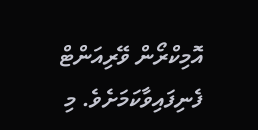އޮމިކްރޯން ވޭރިއަންޓް ފެނިފައިވާކަމަށެވެ. މި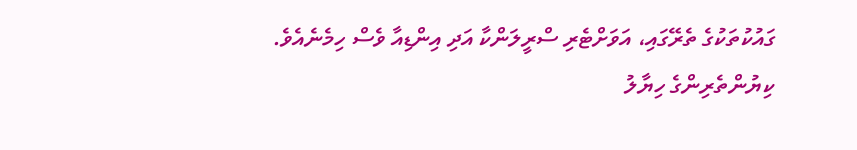ގައުކުތަކުގެ ތެރޭގައި، އަވަށްޓެރި ސްރީލަންކާ އަދި އިންޑިއާ ވެސް ހިމެނެއެވެ.
ކިޔުންތެރިންގެ ހިޔާލު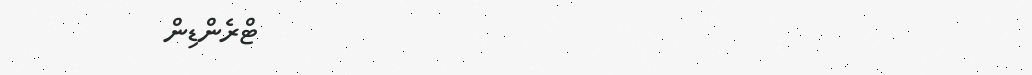ޓްރެންޑިން